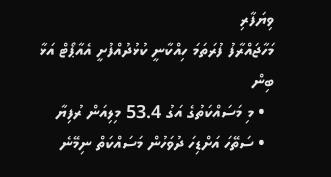ވިޔަފާރި
މަހާޖައްރާފު ފުރަތަމަ ހިއްކާނީ ކުޅުދުއްފުށީ އެއާޕޯޓް އަޅާ ބިން
  • މި މަސައްކަތުގެ އަގު 53.4 މިލިއަން ރުފިޔާ
  • ސަތޭހަ އަށްޑިހަ ދުވަހުން މަސައްކަތް ނިމޭނެ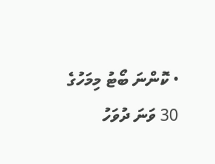• ކޮންނަ ބޯޓު މިމަހުގެ 30 ވަނަ ދުވަހު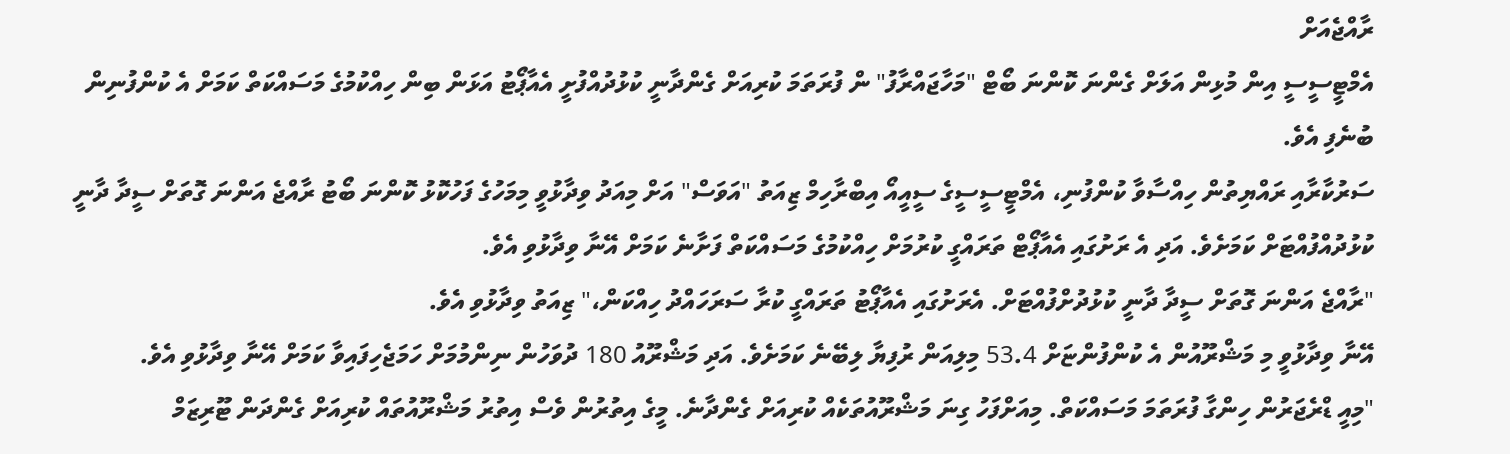ރާއްޖެއަށް
އެމްޓީސީސީ އިން މުޅިން އަލަށް ގެންނަ ކޮންނަ ބޯޓް "މަހާޖައްރާފު" ން ފުރަތަމަ ކުރިއަށް ގެންދާނީ ކުޅުދުއްފުށީ އެއާޕޯޓު އަޅަން ބިން ހިއްކުމުގެ މަސައްކަތް ކަމަށް އެ ކުންފުނިން ބުނެފި އެވެ.
ސަރުކާރާއި ރައްޔިތުން ހިއްސާވާ ކުންފުނި، އެމްޓީސީސީގެ ސީއީއޯ އިބްރާހިމް ޒިއަތު "އަވަސް" އަށް މިއަދު ވިދާޅުވީ މިމަހުގެ ފަހުކޮޅު ކޮންނަ ބޯޓު ރާއްޖެ އަންނަ ގޮތަށް ސީދާ ދާނީ ކުޅުދުއްފުއްޓަށް ކަމަށެވެ. އަދި އެ ރަށުގައި އެއާޕޯޓް ތަރައްގީ ކުރުމަށް ހިއްކުމުގެ މަސައްކަތް ފަށާނެ ކަމަށް އޭނާ ވިދާޅުވި އެވެ.
"ރާއްޖެ އަންނަ ގޮތަށް ސީދާ ދާނީ ކުޅުދުށްފުއްޓަށް. އެރަށުގައި އެއާޕޯޓު ތަރައްގީ ކުރާ ސަރަހައްދު ހިއްކަން،" ޒިއަތު ވިދާޅުވި އެވެ.
އޭނާ ވިދާޅުވީ މި މަޝްރޫއުން އެ ކުންފުންޏަށް 53.4 މިލިއަން ރުފިޔާ ލިބޭނެ ކަމަށެވެ. އަދި މަޝްރޫއު 180 ދުވަހުން ނިންމުމަށް ހަމަޖެހިފައިވާ ކަމަށް އޭނާ ވިދާޅުވި އެވެ.
"މިއީ ޑްރެޖަރުން ހިންގާ ފުރަތަމަ މަސައްކަތް. މިއަށްފަހު ގިނަ މަޝްރޫއުތަކެއް ކުރިއަށް ގެންދާނެ. މީގެ އިތުރުން ވެސް އިތުރު މަޝްރޫއުތައް ކުރިއަށް ގެންދަން ޓޫރިޒަމް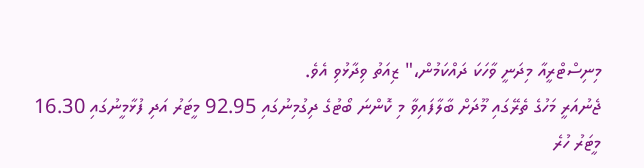މިނިސްޓްރީއާ މިދަނީ ވާހަކަ ދައްކަމުން،" ޒިއަތު ވިދާޅުވި އެވެ.
ޖެނުއަރީ މަހުގެ ތެރޭގައި މޫދަށް ބާލާފައިވާ މި ކޮންނަ ބޯޓުގެ ދިގުމިނުގައި 92.95 މީޓަރު އަދި ފުޅާމީނުގައި 16.30 މީޓަރު ހުރެ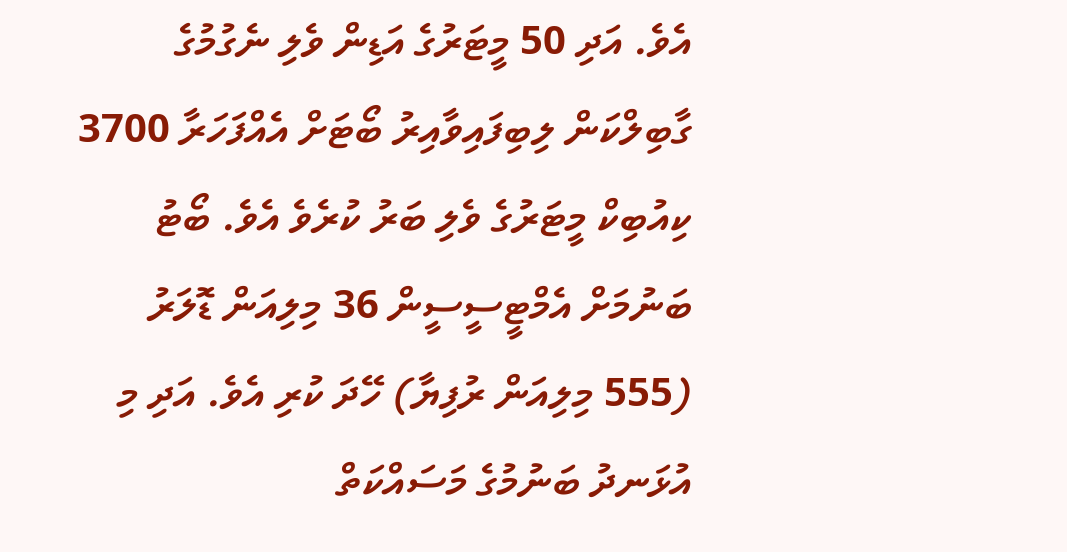އެވެ. އަދި 50 މީޓަރުގެ އަޑިން ވެލި ނެގުމުގެ ގާބިލްކަން ލިބިފައިވާއިރު ބޯޓަށް އެއްފަހަރާ 3700 ކިއުބިކް މީޓަރުގެ ވެލި ބަރު ކުރެވެ އެވެ. ބޯޓު ބަނުމަށް އެމްޓީސީސީން 36 މިލިއަން ޑޮލަރު (555 މިލިއަން ރުފިޔާ) ހޭދަ ކުރި އެވެ. އަދި މި އުޅަނދު ބަނުމުގެ މަސައްކަތް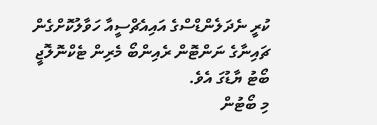ކުރީ ނެދަލެންޑްސްގެ އައިއެޗްސީއާ ހަވާލުކޮށްގެން ޗައިނާގެ ނަންޓޮން ރެއިންބޯ މެރިން ޓެކްނޮލޮޖީ ބޯޓު ޔާޑުގަ އެވެ.
މި ބޯޓުން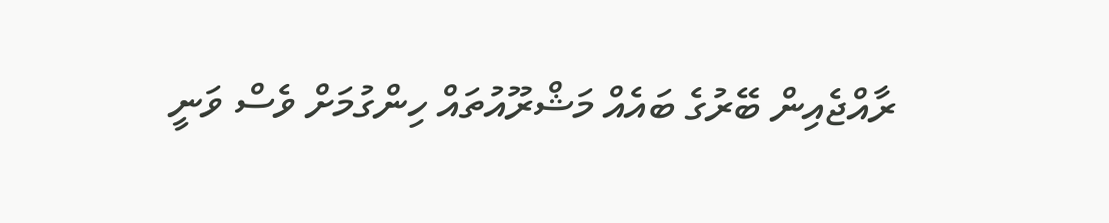ރާއްޖެއިން ބޭރުގެ ބައެއް މަޝްރޫއުތައް ހިންގުމަށް ވެސް ވަނީ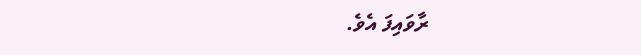ރާވައިފަ އެވެ.